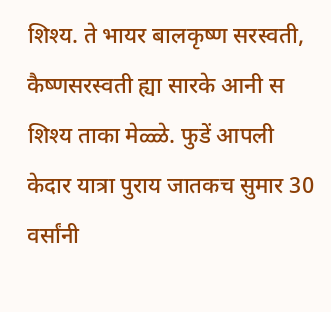शिश्य. ते भायर बालकृष्ण सरस्वती, कैष्णसरस्वती ह्या सारके आनी स शिश्य ताका मेळ्ळे. फुडें आपली केदार यात्रा पुराय जातकच सुमार 30 वर्सांनी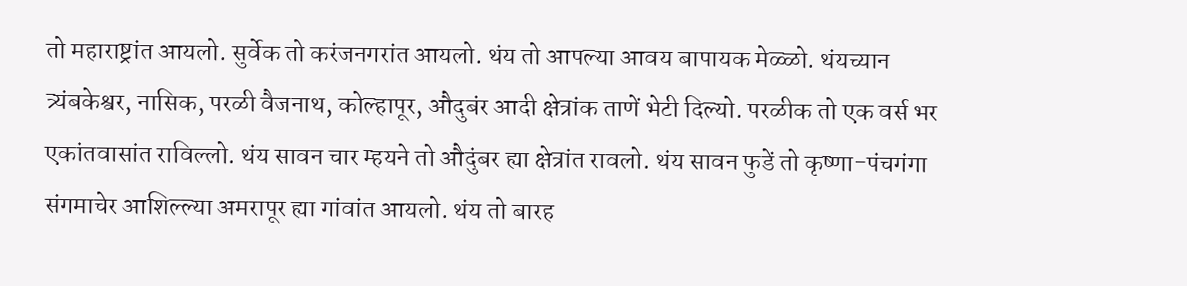तो महाराष्ट्रांत आयलो. सुर्वेक तो करंजनगरांत आयलो. थंय तो आपल्या आवय बापायक मेळ्ळो. थंयच्यान त्र्यंबकेश्वर, नासिक, परळी वैजनाथ, कोल्हापूर, औदुबंर आदी क्षेत्रांक ताणें भेटी दिल्यो. परळीक तो एक वर्स भर एकांतवासांत राविल्लो. थंय सावन चार म्हयने तो औदुंबर ह्या क्षेत्रांत रावलो. थंय सावन फुडें तो कृष्णा-पंचगंगा संगमाचेर आशिल्ल्या अमरापूर ह्या गांवांत आयलो. थंय तो बारह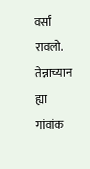वर्सां रावलो. तेन्नाच्यान ह्या गांवांक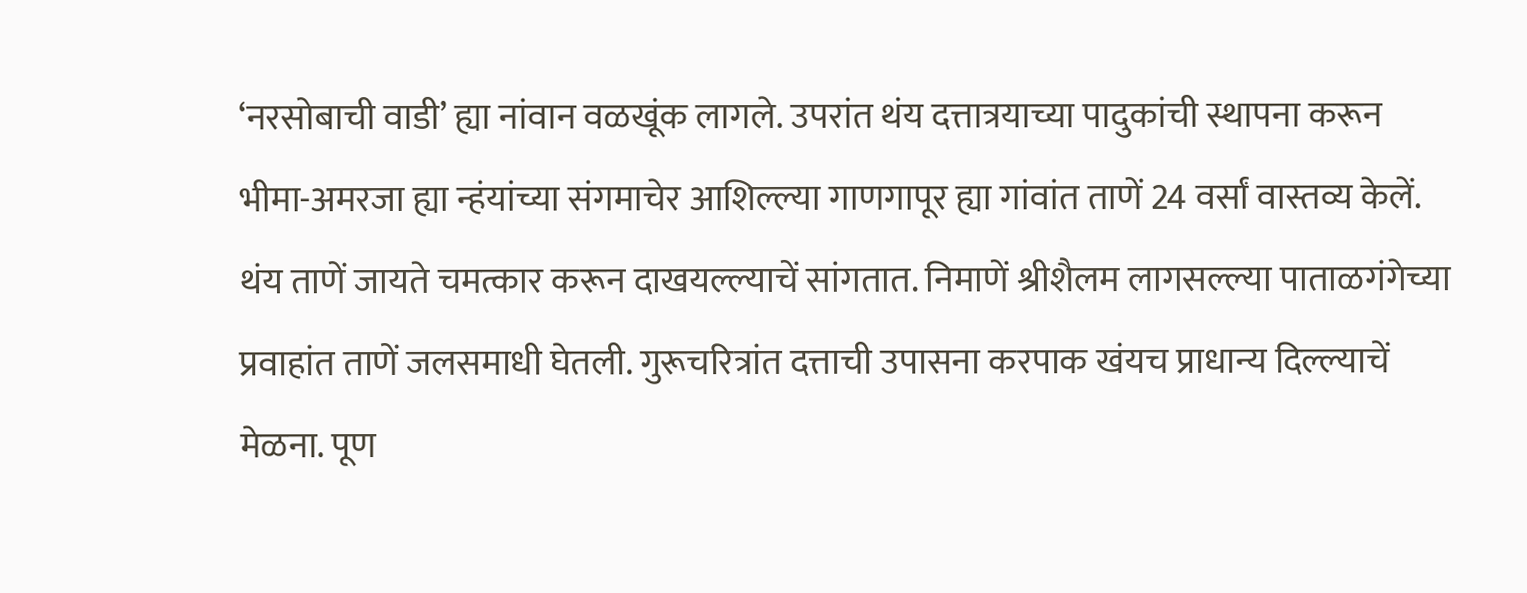‘नरसोबाची वाडी’ ह्या नांवान वळखूंक लागले. उपरांत थंय दत्तात्रयाच्या पादुकांची स्थापना करून भीमा-अमरजा ह्या न्हंयांच्या संगमाचेर आशिल्ल्या गाणगापूर ह्या गांवांत ताणें 24 वर्सां वास्तव्य केलें. थंय ताणें जायते चमत्कार करून दाखयल्ल्याचें सांगतात. निमाणें श्रीशैलम लागसल्ल्या पाताळगंगेच्या प्रवाहांत ताणें जलसमाधी घेतली. गुरूचरित्रांत दत्ताची उपासना करपाक खंयच प्राधान्य दिल्ल्याचें मेळना. पूण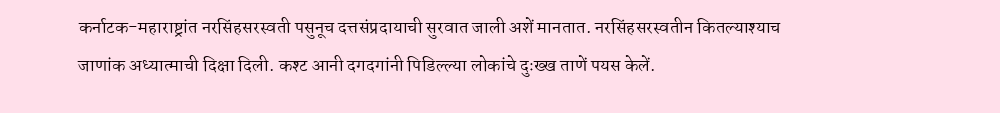कर्नाटक-महाराष्ट्रांत नरसिंहसरस्वती पसुनूच दत्तसंप्रदायाची सुरवात जाली अशें मानतात. नरसिंहसरस्वतीन कितल्याश्याच जाणांक अध्यात्माची दिक्षा दिली. कश्ट आनी दगदगांनी पिडिल्ल्या लोकांचे दुःख्ख ताणें पयस केलें.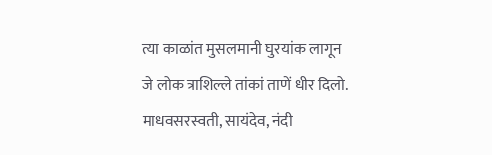त्या काळांत मुसलमानी घुरयांक लागून जे लोक त्राशिल्ले तांकां ताणें धीर दिलो. माधवसरस्वती, सायंदेव, नंदी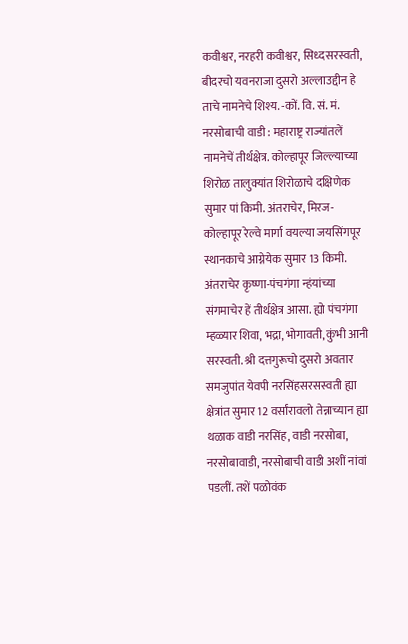कवीश्वर, नरहरी कवीश्वर, सिध्दसरस्वती, बीदरचो यवनराजा दुसरो अल्लाउद्दीन हे ताचे नामनेचे शिश्य. -कों. वि. सं. मं.
नरसोबाची वाडी : महाराष्ट्र राज्यांतलें नामनेचें तीर्थक्षेत्र. कोल्हापूर जिल्ल्याच्या शिरोळ तालुक्यांत शिरोळाचे दक्षिणेक सुमार पां किमी. अंतराचेर, मिरज-कोल्हापूर रेल्वे मार्गा वयल्या जयसिंगपूर स्थानकाचे आग्नेयेक सुमार 13 किमी. अंतराचेर कृष्णा-पंचगंगा न्हंयांच्या संगमाचेर हें तीर्थक्षेत्र आसा. ह्यो पंचगंगा म्हळ्यार शिवा, भद्रा, भोगावती, कुंभी आनी सरस्वती. श्री दत्तगुरूचो दुसरो अवतार समजुपांत येवपी नरसिंहसरसस्वती ह्या क्षेत्रांत सुमार 12 वर्सांरावलो तेन्नाच्यान ह्या थळाक वाडी नरसिंह, वाडी नरसोबा, नरसोबावाडी, नरसोबाची वाडी अशीं नांवां पडलीं. तशें पळोवंक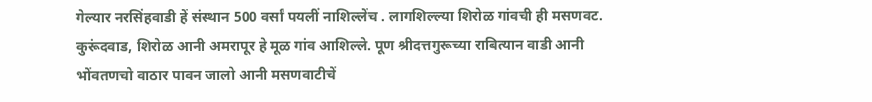गेल्यार नरसिंहवाडी हें संस्थान 500 वर्सां पयलीं नाशिल्लेंच . लागशिल्ल्या शिरोळ गांवची ही मसणवट. कुरूंदवाड, शिरोळ आनी अमरापूर हे मूळ गांव आशिल्ले. पूण श्रीदत्तगुरूच्या राबित्यान वाडी आनी भोंवतणचो वाठार पावन जालो आनी मसणवाटीचें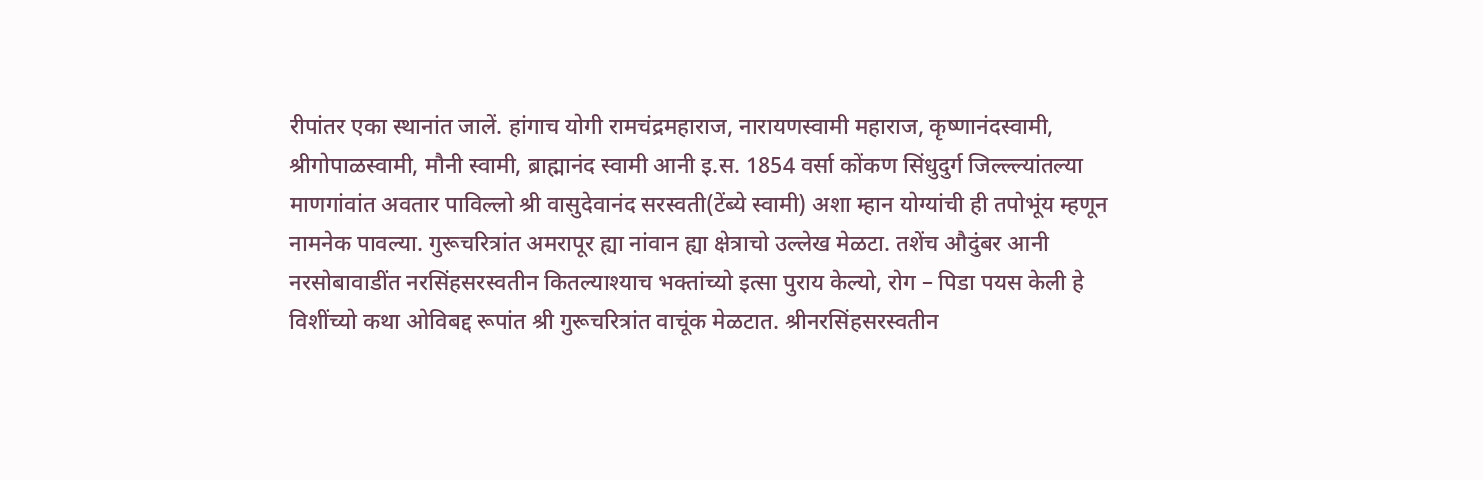रीपांतर एका स्थानांत जालें. हांगाच योगी रामचंद्रमहाराज, नारायणस्वामी महाराज, कृष्णानंदस्वामी, श्रीगोपाळस्वामी, मौनी स्वामी, ब्राह्मानंद स्वामी आनी इ.स. 1854 वर्सा कोंकण सिंधुदुर्ग जिल्ल्ल्यांतल्या माणगांवांत अवतार पाविल्लो श्री वासुदेवानंद सरस्वती(टेंब्ये स्वामी) अशा म्हान योग्यांची ही तपोभूंय म्हणून नामनेक पावल्या. गुरूचरित्रांत अमरापूर ह्या नांवान ह्या क्षेत्राचो उल्लेख मेळटा. तशेंच औदुंबर आनी नरसोबावाडींत नरसिंहसरस्वतीन कितल्याश्याच भक्तांच्यो इत्सा पुराय केल्यो, रोग – पिडा पयस केली हे विशींच्यो कथा ओविबद्द रूपांत श्री गुरूचरित्रांत वाचूंक मेळटात. श्रीनरसिंहसरस्वतीन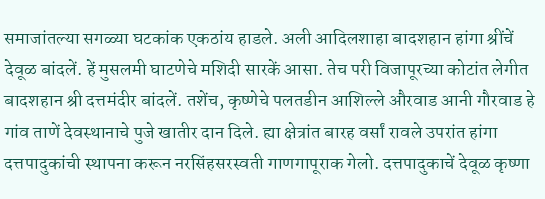समाजांतल्या सगळ्या घटकांक एकठांय हाडले. अली आदिलशाहा बादशहान हांगा श्रींचें देवूळ बांदलें. हें मुसलमी घाटणेचे मशिदी सारकें आसा. तेच परी विजापूरच्या कोटांत लेगीत बादशहान श्री दत्तमंदीर बांदलें. तशेंच, कृष्णेचे पलतडीन आशिल्ले औरवाड आनी गौरवाड हे गांव ताणें देवस्थानाचे पुजे खातीर दान दिले. ह्या क्षेत्रांत बारह वर्सां रावले उपरांत हांगा दत्तपादुकांची स्थापना करून नरसिंहसरस्वती गाणगापूराक गेलो. दत्तपादुकाचें देवूळ कृष्णा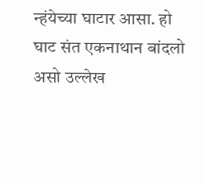न्हंयेच्या घाटार आसा. हो घाट संत एकनाथान बांदलो असो उल्लेख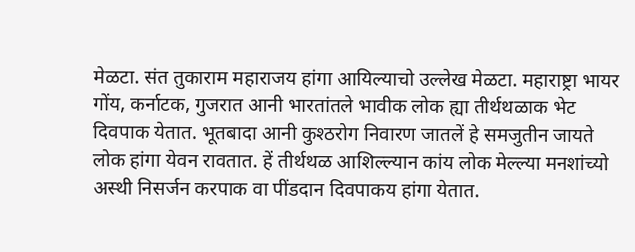मेळटा. संत तुकाराम महाराजय हांगा आयिल्याचो उल्लेख मेळटा. महाराष्ट्रा भायर गोंय, कर्नाटक, गुजरात आनी भारतांतले भावीक लोक ह्या तीर्थथळाक भेट दिवपाक येतात. भूतबादा आनी कुश्ठरोग निवारण जातलें हे समजुतीन जायते लोक हांगा येवन रावतात. हें तीर्थथळ आशिल्ल्यान कांय लोक मेल्ल्या मनशांच्यो अस्थी निसर्जन करपाक वा पींडदान दिवपाकय हांगा येतात.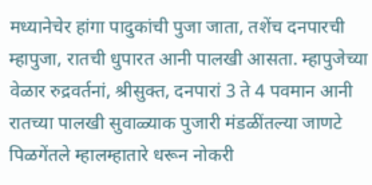मध्यानेचेर हांगा पादुकांची पुजा जाता, तशेंच दनपारची म्हापुजा, रातची धुपारत आनी पालखी आसता. म्हापुजेच्या वेळार रुद्रवर्तनां, श्रीसुक्त, दनपारां 3 ते 4 पवमान आनी रातच्या पालखी सुवाळ्याक पुजारी मंडळींतल्या जाणटे पिळगेंतले म्हालम्हातारे धरून नोकरी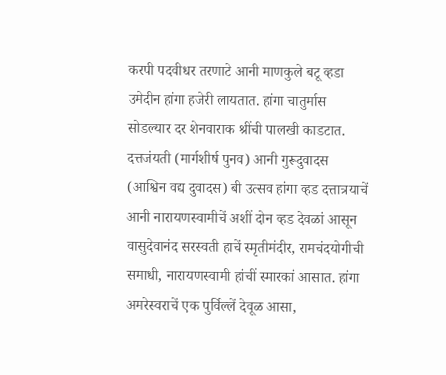करपी पदवीधर तरणाटे आनी माणकुले बटू व्हडा उमेदीन हांगा हजेरी लायतात. हांगा चातुर्मास सोडल्यार दर शेनवाराक श्रींची पालखी काडटात. दत्तजंयती (मार्गशीर्ष पुनव) आनी गुरूदुवादस (आश्विन वद्य दुवादस) बी उत्सव हांगा व्हड दत्तात्रयाचें आनी नारायणस्वामीचें अशीं दोन व्हड देवळां आसून वासुदेवानंद सरस्वती हाचें स्मृतीमंदीर, रामचंदयोगीची समाधी, नारायणस्वामी हांचीं स्मारकां आसात. हांगा अमरेस्वराचें एक पुर्विल्लें देवूळ आसा,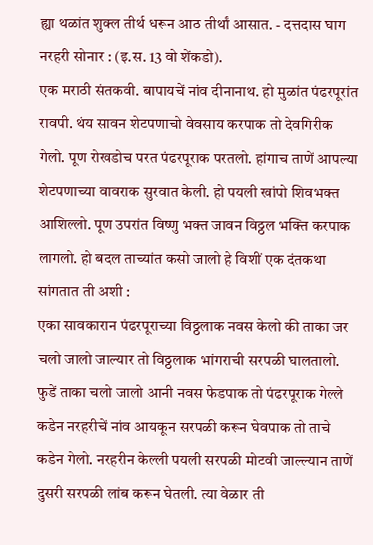ह्या थळांत शुक्ल तीर्थ धरून आठ तीर्थां आसात. - दत्तदास घाग
नरहरी सोनार : (इ.स. 13 वो शेंकडो).
एक मराठी संतकवी. बापायचें नांव दीनानाथ. हो मुळांत पंढरपूरांत रावपी. थंय सावन शेटपणाचो वेवसाय करपाक तो देवगिरीक गेलो. पूण रोखडोच परत पंढरपूराक परतलो. हांगाच ताणें आपल्या शेटपणाच्या वावराक सुरवात केली. हो पयली खांपो शिवभक्त आशिल्लो. पूण उपरांत विष्णु भक्त जावन विठ्ठल भक्ति करपाक लागलो. हो बदल ताच्यांत कसो जालो हे विशीं एक दंतकथा सांगतात ती अशी :
एका सावकारान पंढरपूराच्या विठ्ठलाक नवस केलो की ताका जर चलो जालो जाल्यार तो विठ्ठलाक भांगराची सरपळी घालतालो. फुडें ताका चलो जालो आनी नवस फेडपाक तो पंढरपूराक गेल्ले कडेन नरहरीचें नांव आयकून सरपळी करून घेवपाक तो ताचे कडेन गेलो. नरहरीन केल्ली पयली सरपळी मोटवी जाल्ल्यान ताणें दुसरी सरपळी लांब करून घेतली. त्या वेळार ती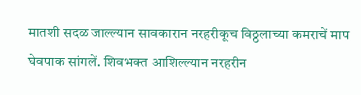मातशी सदळ जाल्ल्यान सावकारान नरहरीकूच विठ्ठलाच्या कमराचें माप घेवपाक सांगलें. शिवभक्त आशिल्ल्यान नरहरीन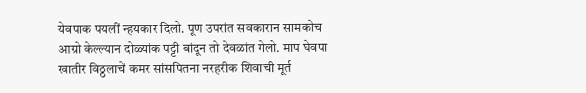येवपाक पयलीं न्हयकार दिलो. पूण उपरांत सवकारान सामकोच आग्रो केल्ल्यान दोळ्यांक पट्टी बांदून तो देवळांत गेलो. माप घेवपा खातीर विठ्ठलाचें कमर सांसपितना नरहरीक शिवाची मूर्त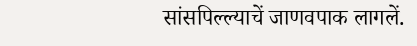सांसपिल्ल्याचें जाणवपाक लागलें.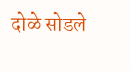दोळे सोडले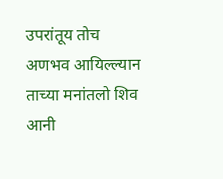उपरांतूय तोच अणभव आयिल्ल्यान ताच्या मनांतलो शिव आनी